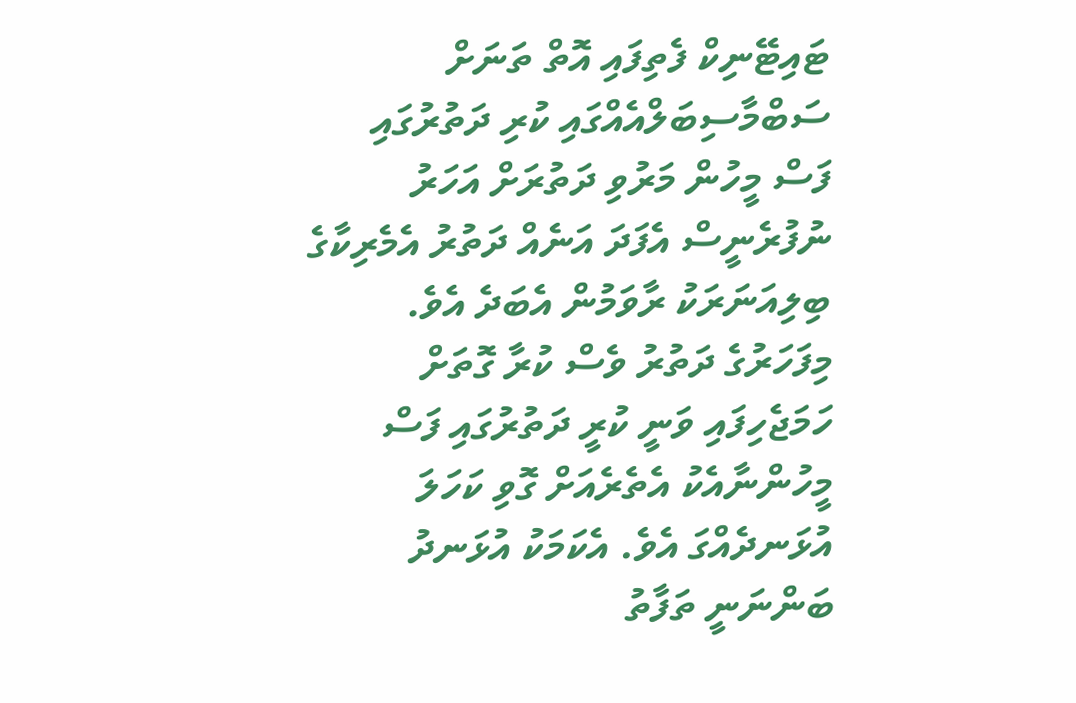ޓައިޓޭނިކް ފެތިފައި އޮތް ތަނަށް ސަބްމާސިބަލްއެއްގައި ކުރި ދަތުރުގައި ފަސް މީހުން މަރުވި ދަތުރަށް އަހަރު ނުފުރެނީސް އެފަދަ އަނެއް ދަތުރު އެމެރިކާގެ ބިލިއަނަރަކު ރާވަމުން އެބަދެ އެވެ.
މިފަހަރުގެ ދަތުރު ވެސް ކުރާ ގޮތަށް ހަމަޖެހިފައި ވަނީ ކުރީ ދަތުރުގައި ފަސް މީހުންނާއެކު އެތެރެއަށް ގޮވި ކަހަލަ އުޅަނދެއްގަ އެވެ. އެކަމަކު އުޅަނދު ބަންނަނީ ތަފާތު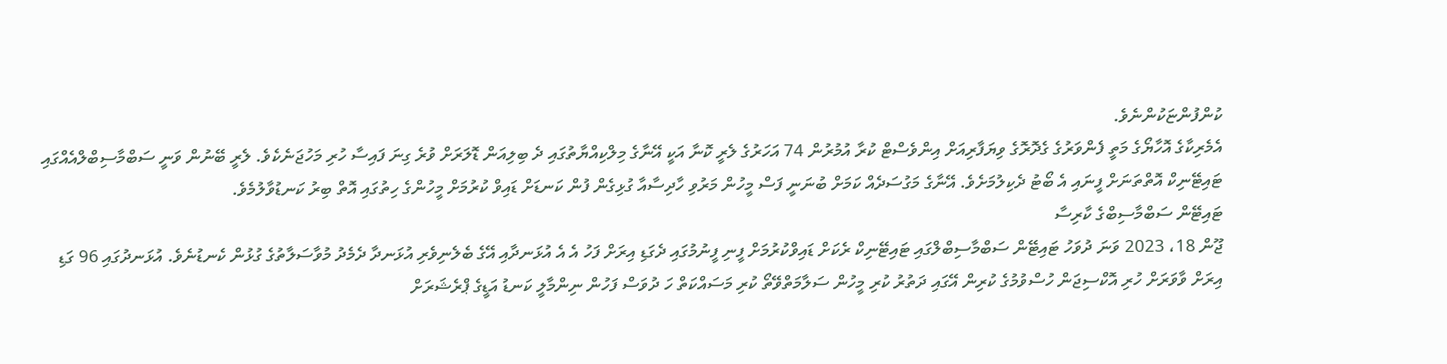ކުންފުންޏަކުންނެވެ.
އެމެރިކާގެ އޮހާޔޯގެ މަތީ ފެންވަރުގެ ގެދޮރޮގެ ވިޔަފާރިއަށް އިންވެސްޓް ކުރާ އުމުރުން 74 އަހަރުގެ ލެރީ ކޮނާ އަކީ އޭނާގެ މިލްކިއްޔާތުގައި ދެ ބިލިއަން ޑޮލަރަށް ވުރެ ގިނަ ފައިސާ ހުރި މަހުޖަނެކެވެ. ލެރީ ބޭނުން ވަނީ ސަބްމާސިބްލްއެއްގައި ޓައިޓޭނިކް އޮތްތަނަށް ފީނައި އެ ބޯޓު ދެކިލުމަށެވެ. އޭނާގެ މަގުސަދެއް ކަމަށް ބުނަނީ ފަސް މީހުން މަރުވި ހާދިސާއާ ގުޅިގެން ފުން ކަނޑަށް ޑައިވް ކުރުމަށް މީހުންގެ ހިތުގައި އޮތް ބިރު ކަނޑުވާލުމެވެ.
ޓައިޓޭން ސަބްމާސިބްގެ ކާރިސާ
ޖޫން 18، 2023 ވަނަ ދުވަހު ޓައިޓޭން ސަބްމާސިބްލްގައި ޓައިޓޭނިކް ރެކަށް ޑައިވްކުރުމަށް ފީނި ފީނުމުގައި ދެގަޑި އިރަށް ފަހު އެ އެ އުޅަނދާއި އޭގެ ބެލެނިވެރި އުޅަނދާ ދެމެދު މުވާސަލާތުގެ ގުޅުން ކެނޑުނެވެ. އުޅަނދުގައި 96 ގަޑި އިރަށް ވާވަރަށް ހުރި އޮކްސިޖަން ހުސްވުމުގެ ކުރިން އޭގައި ދަތުރު ކުރި މީހުން ސަލާމަތްވޭތޯ ކުރި މަސައްކަތް ހަ ދުވަސް ފަހުން ނިންމާލީ ކަނޑު އަޑީގެ ޕްރެޝަރަށް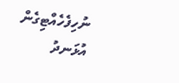ނުހިފެހެއްޓިގެން އުޅަނދު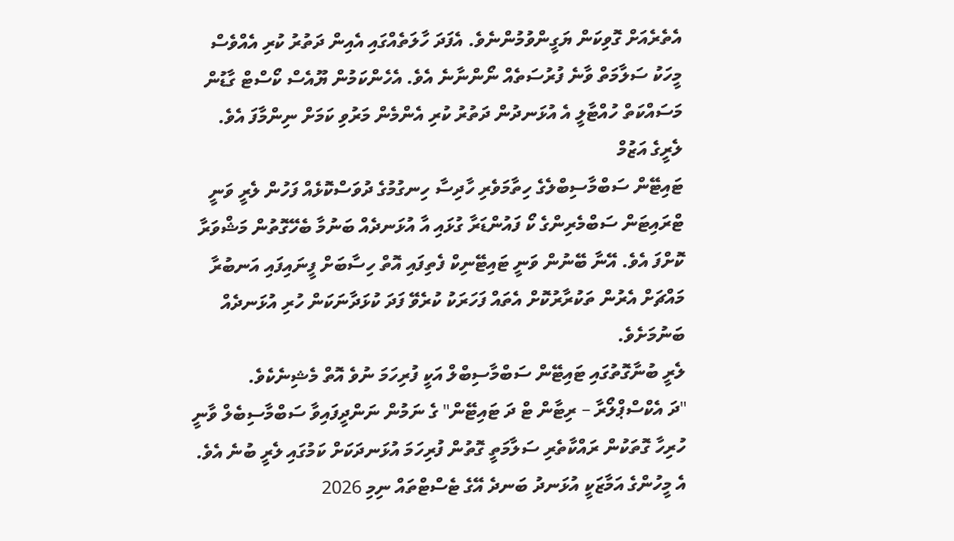އެތެރެއަށް ގޮވިކަން ޔަގީންވުމުންނެވެ. އެފަދަ ހާލަތެއްގައި އެއިން ދަތުރު ކުރި އެއްވެސް މީހަކު ސަލާމަތް ވާނެ ފުރުސަތެއް ނޯންނާނެ އެވެ. އެހެންކަމުން ޔޫއެސް ކޯސްޓް ގާޑުން މަސައްކަތް ހުއްޓާލީ އެ އުޅަނދުން ދަތުރު ކުރި އެންމެން މަރުވި ކަމަށް ނިންމާފަ އެވެ.
ލެރީގެ އަޒުމް
ޓައިޓޭން ސަބްމާސިބްލެގެ ހިތާމަވެރި ހާދިސާ ހިނގުމުގެ ދުވަސްކޮޅެއް ފަހުން ލެރީ ވަނީ ޓްރައިޓަން ސަބްމެރިންގެ ކޯ ފައުންޑަރާ ގުޅައި އާ އުޅަނދެއް ބަނުމާ ބެހޭގޮތުން މަޝްވަރާ ކޮށްފަ އެވެ. އޭނާ ބޭނުން ވަނީ ޓައިޓޭނިކް ފެތިފައި އޮތް ހިސާބަށް ފީނައިފައި އަނބުރާ މައްޗަށް އެރުން ތަކުރާރުކޮށް އެތައް ފަހަރަކު ކުރެވޭ ފަދަ ކުޅަދާނަކަން ހުރި އުޅަނދެއް ބަނުމަށެވެ.
ލެރީ ބުނާގޮތުގައި ޓައިޓޭން ސަބްމާސިބްލް އަކީ ފުރިހަމަ ނުވެ އޮތް މެޝިނެކެވެ.
"ދަ އެކްސްޕްލޯރާ – ރިޓާން ޓް ދަ ޓައިޓޭން" ގެ ނަމުން ނަންދީފައިވާ ސަބްމާސިބެލް ވާނީ ހުރިހާ ގޮތަކުން ރައްކާތެރި ސަލާމަތީ ގޮތުން ފުރިހަމަ އުޅަނދަކަށް ކަމުގައި ލެރީ ބުނެ އެވެ. އެ މީހުންގެ އަމާޒަކީ އުޅަނދު ބަނދެ އޭގެ ޓެސްޓްތައް ނިމި 2026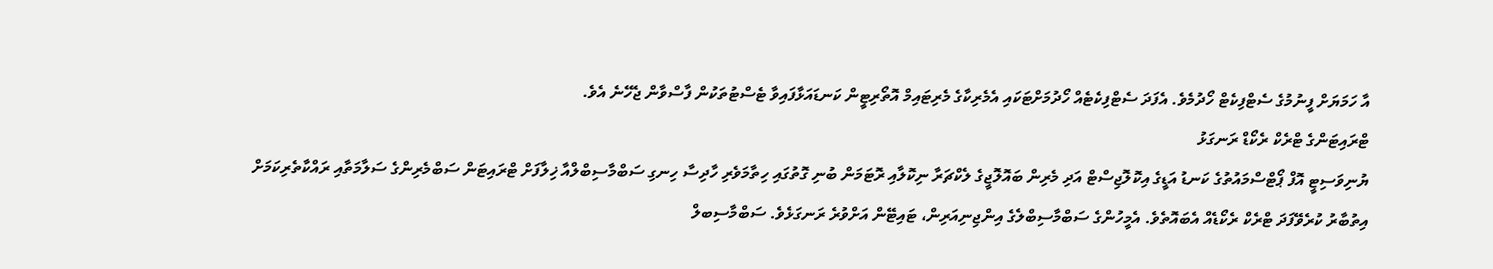އާ ހަމަޔަށް ފީނުމުގެ ސެޓްފިކެޓް ހޯދުމެވެ. އެފަދަ ސެޓްފިކެޓެއް ހޯދުމަށްޓަކައި އެމެރިކާގެ މެރިޓައިމް އޮތޯރިޓީން ކަނޑައަޅާފައިވާ ޓެސްޓުތަކުން ފާސްވާން ޖެހޭނެ އެވެ.
ޓްރައިޓަންގެ ޓްރެކް ރެކޯޑް ރަނގަޅު
ޔުނިވަސިޓީ އޮފް ޕޯޓްސްމައުތުގެ ކަނޑު އަޑީގެ އިކޮލޮޖިސްޓް އަދި މެރިން ބައޮލޮޖީގެ ލެކްޗަރާ ނިކޮލާއި ރޮޓަމަން ބުނި ގޮތުގައި ހިތާމަވެރި ހާދިސާ ހިނގި ސަބްމާސިބްލްއާ ޚިލާފަށް ޓްރައިޓަން ސަބްމެރިންގެ ސަލާމަތާއި ރައްކާތެރިކަމަށް އިތުބާރު ކުރެވޭފަދަ ޓްރެކް ރެކޯޑެއް އެބައޮތެވެ. އެމީހުންގެ ސަބްމާސިބްލެގެ އިންޖިނިއަރިން، ޓައިޓޭން އަށްވުރެ ރަނގަޅެވެ. ސަބްމާސިބލް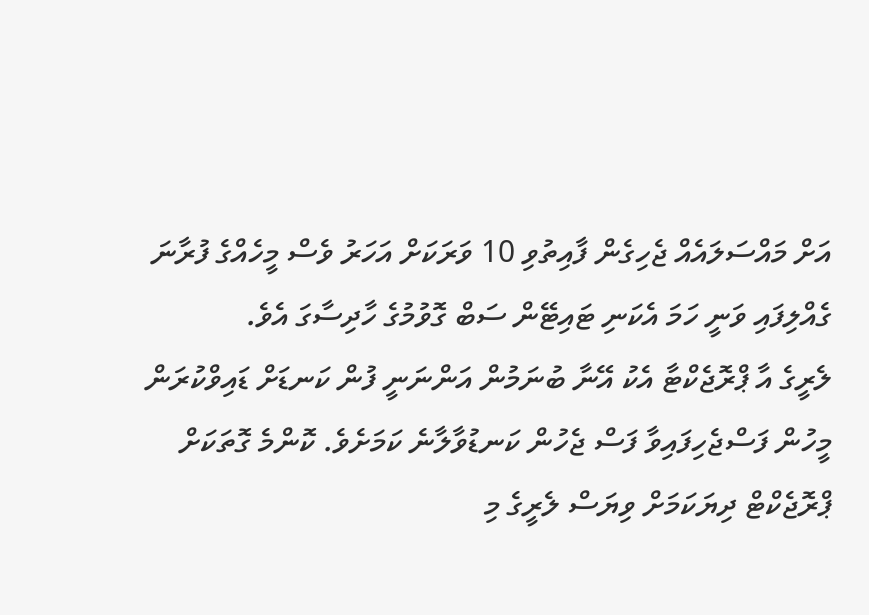އަށް މައްސަލައެއް ޖެހިގެން ފާއިތުވި 10 ވަރަކަށް އަހަރު ވެސް މީހެއްގެ ފުރާނަ ގެއްލިފައި ވަނީ ހަމަ އެކަނި ޓައިޓޭން ސަބް ގޮވުމުގެ ހާދިސާގަ އެވެ.
ލެރީގެ އާ ޕްރޮޖެކްޓާ އެކު އޭނާ ބުނަމުން އަންނަނީ ފުން ކަނޑަށް ޑައިވްކުރަން މީހުން ފަސްޖެހިފައިވާ ފަސް ޖެހުން ކަނޑުވާލާނެ ކަމަށެވެ. ކޮންމެ ގޮތަކަށް ޕްރޮޖެކްޓް ދިޔަކަމަށް ވިޔަސް ލެރީގެ މި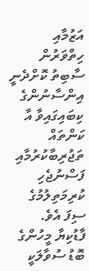އަޒުމާއި ހިތްވަރުން ސާބިތު ކޮށްދެނީ އިންސާނުންގެ ކިބައިގައިވާ އާ ކަންތައް ތަޖުރިބާކުރުމާއި ފަސްނުޖެހި ކުރިމަތިލުމުގެ ސިފަ އެވެ.
ފާޑުކިޔާ މީހުންގެ ބޮޑު ސުވާލަކީ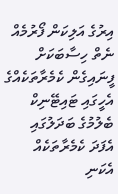އިރުގެ އަލިކަން ފޯރުމެއް ނެތް ހިސާބަކަށް ފީނައިގެން ކެމެރާތަކެއްގެ އެހީގައި ޓައިޓޭނިކް ބެލުމުގެ ބަދަލުގައި އެފަދަ ކެމެރާތަކެއް އެކަނި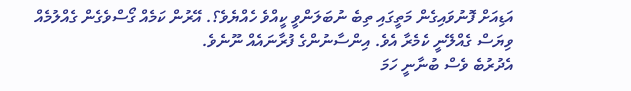އަޑިއަށް ފޮނުވައިގެން މަތީގައި ތިބެ ނުބަލަންވީ ކީއްވެ ހެއްޔެވެ؟. އޭރުން ކަމެއް ގޯސްވެގެން ގެއްލުމެއް ވިޔަސް ގެއްލޭނީ ކެމެރާ އެވެ. އިންސާނުންގެ ފުރާނައެއް ނޫނެވެ.
އެދުރުބެ ވެސް ބުނާނީ ހަމަ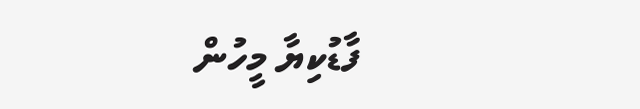ފާޑުކިޔާ މީހުން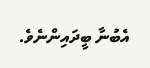އެބުނާ ބީދައިންނެވެ.